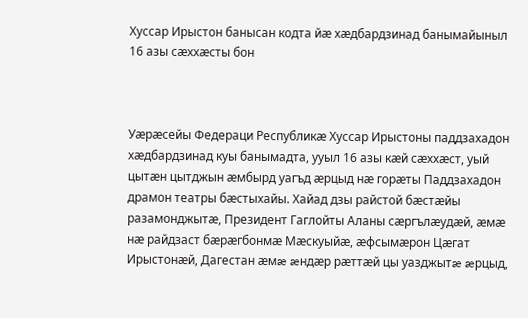Хуссар Ирыстон банысан кодта йæ хæдбардзинад банымайыныл 16 азы сæххæсты бон



Уæрæсейы Федераци Республикæ Хуссар Ирыстоны паддзахадон хæдбардзинад куы банымадта, ууыл 16 азы кæй сæххæст, уый цытæн цытджын æмбырд уагъд æрцыд нæ горæты Паддзахадон драмон театры бæстыхайы. Хайад дзы райстой бæстæйы разамонджытæ, Президент Гаглойты Аланы сæргълæудæй, æмæ нæ райдзаст бæрæгбонмæ Мæскуыйæ, æфсымæрон Цæгат Ирыстонæй, Дагестан æмæ æндæр рæттæй цы уазджытæ æрцыд,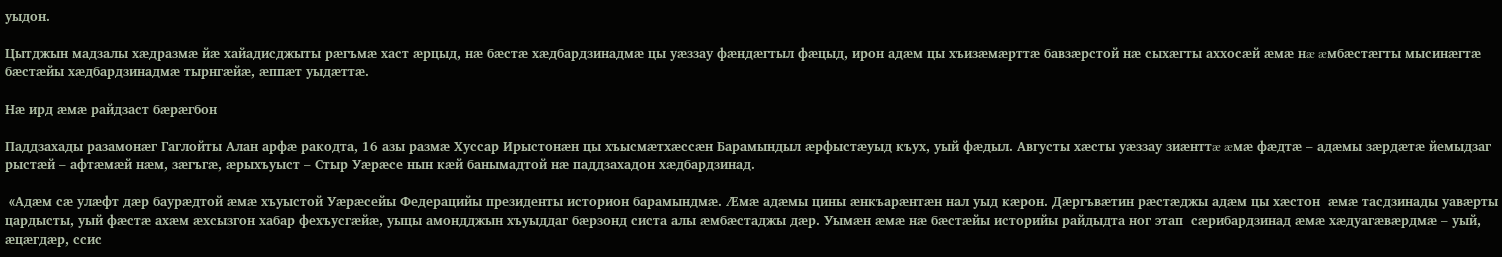уыдон.

Цытджын мадзалы хæдразмæ йæ хайадисджыты рæгъмæ хаст æрцыд, нæ бæстæ хæдбардзинадмæ цы уæззау фæндæгтыл фæцыд, ирон адæм цы хъизæмæрттæ бавзæрстой нæ сыхæгты аххосæй æмæ нæ æмбæстæгты мысинæгтæ бæстæйы хæдбардзинадмæ тырнгæйæ, æппæт уыдæттæ.

Нæ ирд æмæ райдзаст бæрæгбон

Паддзахады разамонæг Гаглойты Алан арфæ ракодта, 16 азы размæ Хуссар Ирыстонæн цы хъысмæтхæссæн Барамындыл æрфыстæуыд къух, уый фæдыл. Августы хæсты уæззау зиæнттæ æмæ фæдтæ – адæмы зæрдæтæ йемыдзаг рыстæй – афтæмæй нæм, зæгъгæ, æрыхъуыст – Стыр Уæрæсе нын кæй банымадтой нæ паддзахадон хæдбардзинад.

 «Адæм сæ улæфт дæр баурæдтой æмæ хъуыстой Уæрæсейы Федерацийы президенты историон барамындмæ. Æмæ адæмы цины æнкъарæнтæн нал уыд кæрон. Дæргъвæтин рæстæджы адæм цы хæстон  æмæ тасдзинады уавæрты цардысты, уый фæстæ ахæм æхсызгон хабар фехъусгæйæ, уыцы амондджын хъуыддаг бæрзонд систа алы æмбæстаджы дæр. Уымæн æмæ нæ бæстæйы историйы райдыдта ног этап  сæрибардзинад æмæ хæдуагæвæрдмæ – уый,  æцæгдæр, ссис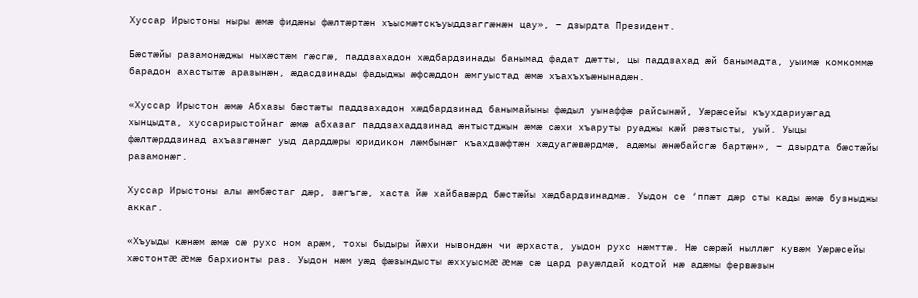Хуссар Ирыстоны ныры æмæ фидæны фæлтæртæн хъысмæтскъуыддзаггæнæн цау», – дзырдта Президент.

Бæстæйы разамонæджы ныхæстæм гæсгæ, паддзахадон хæдбардзинады банымад фадат дæтты, цы паддзахад æй банымадта, уыимæ комкоммæ барадон ахастытæ аразынæн, æдасдзинады фадыджы æфсæддон æмгуыстад æмæ хъахъхъæнынадæн.

«Хуссар Ирыстон æмæ Абхазы бæстæты паддзахадон хæдбардзинад банымайыны фæдыл уынаффæ райсынæй, Уæрæсейы къухдариуæгад хынцыдта, хуссарирыстойнаг æмæ абхазаг паддзахаддзинад æнтыстджын æмæ сæхи хъаруты руаджы кæй рæзтысты, уый. Уыцы фæлтæрддзинад ахъазгæнæг уыд дарддæры юридикон лæмбынæг къахдзæфтæн хæдуагæвæрдмæ, адæмы æнæбайсгæ бартæн», – дзырдта бæстæйы разамонæг.

Хуссар Ирыстоны алы æмбæстаг дæр, зæгъгæ, хаста йæ хайбавæрд бæстæйы хæдбардзинадмæ. Уыдон се ‘ппæт дæр сты кады æмæ бузныджы аккаг.

«Хъуыды кæнæм æмæ сæ рухс ном арæм, тохы быдыры йæхи нывондæн чи æрхаста, уыдон рухс нæмттæ. Нæ сæрæй ныллæг кувæм Уæрæсейы хæстонтæ æмæ бархионты раз. Уыдон нæм уæд фæзындысты æххуысмæ æмæ сæ цард рауæлдай кодтой нæ адæмы фервæзын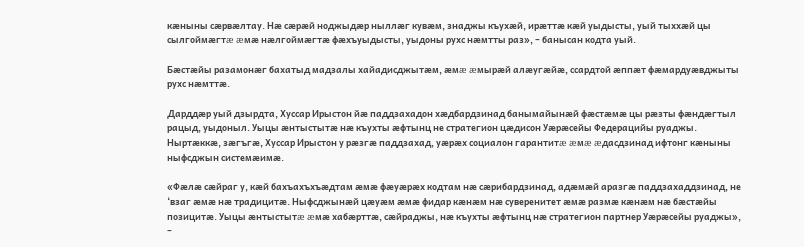кæныны сæрвæлтау. Нæ сæрæй ноджыдæр ныллæг кувæм, знаджы къухæй, ирæттæ кæй уыдысты, уый тыххæй цы сылгоймæгтæ æмæ нæлгоймæгтæ фæхъуыдысты, уыдоны рухс нæмтты раз», – банысан кодта уый.

Бæстæйы разамонæг бахатыд мадзалы хайадисджытæм, æмæ æмырæй алæугæйæ, ссардтой æппæт фæмардуæвджыты рухс нæмттæ.

Дарддæр уый дзырдта, Хуссар Ирыстон йæ паддзахадон хæдбардзинад банымайынæй фæстæмæ цы рæзты фæндæгтыл рацыд, уыдоныл. Уыцы æнтыстытæ нæ къухты æфтынц не стратегион цæдисон Уæрæсейы Федерацийы руаджы. Ныртæккæ, зæгъгæ, Хуссар Ирыстон у рæзгæ паддзахад, уæрæх социалон гарантитæ æмæ æдасдзинад ифтонг кæныны ныфсджын системæимæ.

«Фæлæ сæйраг у, кæй бахъахъхъæдтам æмæ фæуæрæх кодтам нæ сæрибардзинад, адæмæй аразгæ паддзахаддзинад, не ‘взаг æмæ нæ традицитæ. Ныфсджынæй цæуæм æмæ фидар кæнæм нæ суверенитет æмæ размæ кæнæм нæ бæстæйы позицитæ. Уыцы æнтыстытæ æмæ хабæрттæ, сæйраджы, нæ къухты æфтынц нæ стратегион партнер Уæрæсейы руаджы», –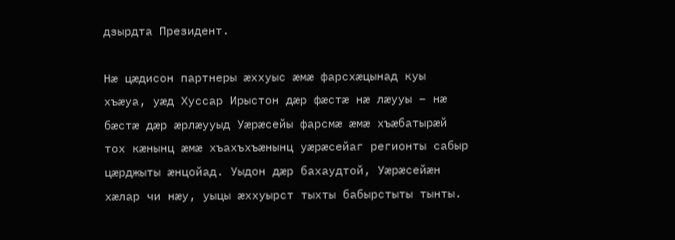дзырдта Президент.

Нæ цæдисон партнеры æххуыс æмæ фарсхæцынад куы хъæуа, уæд Хуссар Ирыстон дæр фæстæ нæ лæууы – нæ бæстæ дæр æрлæууыд Уæрæсейы фарсмæ æмæ хъæбатырæй тох кæнынц æмæ хъахъхъæнынц уæрæсейаг регионты сабыр цæрджыты æнцойад. Уыдон дæр бахаудтой, Уæрæсейæн хæлар чи нæу, уыцы æххуырст тыхты бабырстыты тынты.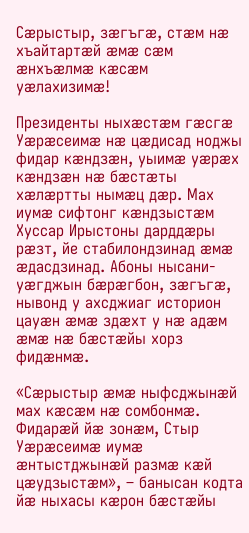Сæрыстыр, зæгъгæ, стæм нæ хъайтартæй æмæ сæм æнхъæлмæ кæсæм уæлахизимæ!

Президенты ныхæстæм гæсгæ Уæрæсеимæ нæ цæдисад ноджы фидар кæндзæн, уыимæ уæрæх кæндзæн нæ бæстæты хæлæртты нымæц дæр. Мах иумæ сифтонг кæндзыстæм Хуссар Ирыстоны дарддæры рæзт, йе стабилондзинад æмæ æдасдзинад. Абоны нысани-уæгджын бæрæгбон, зæгъгæ, нывонд у ахсджиаг историон цауæн æмæ здæхт у нæ адæм æмæ нæ бæстæйы хорз фидæнмæ.

«Сæрыстыр æмæ ныфсджынæй мах кæсæм нæ сомбонмæ. Фидарæй йæ зонæм, Стыр Уæрæсеимæ иумæ æнтыстджынæй размæ кæй цæудзыстæм», – банысан кодта йæ ныхасы кæрон бæстæйы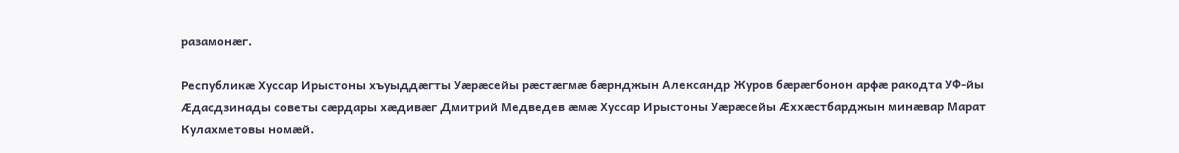разамонæг.

Республикæ Хуссар Ирыстоны хъуыддæгты Уæрæсейы рæстæгмæ бæрнджын Александр Журов бæрæгбонон арфæ ракодта УФ-йы Æдасдзинады советы сæрдары хæдивæг Дмитрий Медведев æмæ Хуссар Ирыстоны Уæрæсейы Æххæстбарджын минæвар Марат Кулахметовы номæй.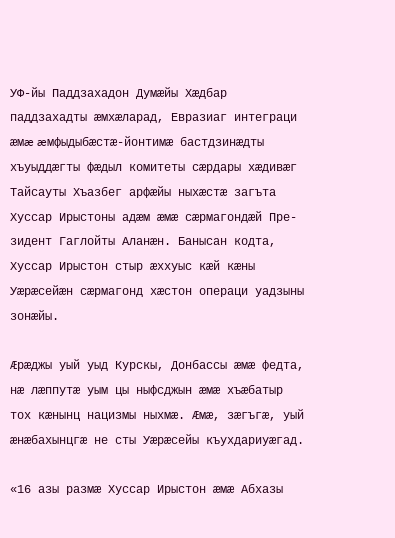УФ-йы Паддзахадон Думæйы Хæдбар паддзахадты æмхæларад, Евразиаг интеграци æмæ æмфыдыбæстæ-йонтимæ бастдзинæдты хъуыддæгты фæдыл комитеты сæрдары хæдивæг Тайсауты Хъазбег арфæйы ныхæстæ загъта Хуссар Ирыстоны адæм æмæ сæрмагондæй Пре-зидент Гаглойты Аланæн. Банысан кодта, Хуссар Ирыстон стыр æххуыс кæй кæны Уæрæсейæн сæрмагонд хæстон операци уадзыны зонæйы.

Æрæджы уый уыд Курскы, Донбассы æмæ федта, нæ лæппутæ уым цы ныфсджын æмæ хъæбатыр тох кæнынц нацизмы ныхмæ. Æмæ, зæгъгæ, уый æнæбахынцгæ не сты Уæрæсейы къухдариуæгад.

«16 азы размæ Хуссар Ирыстон æмæ Абхазы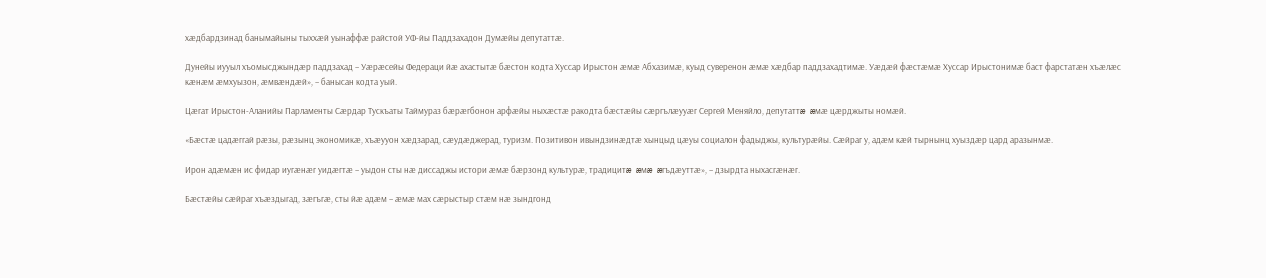хæдбардзинад банымайыны тыххæй уынаффæ райстой УФ-йы Паддзахадон Думæйы депутаттæ.

Дунейы иууыл хъомысджындæр паддзахад – Уæрæсейы Федераци йæ ахастытæ бæстон кодта Хуссар Ирыстон æмæ Абхазимæ, куыд суверенон æмæ хæдбар паддзахадтимæ. Уæдæй фæстæмæ Хуссар Ирыстонимæ баст фарстатæн хъæлæс кæнæм æмхуызон, æмвæндæй», – банысан кодта уый.

Цæгат Ирыстон-Аланийы Парламенты Сæрдар Тускъаты Таймураз бæрæгбонон арфæйы ныхæстæ ракодта бæстæйы сæргълæууæг Сергей Меняйло, депутаттæ æмæ цæрджыты номæй.

«Бæстæ цадæггай рæзы, рæзынц экономикæ, хъæууон хæдзарад, сæудæджерад, туризм. Позитивон ивындзинæдтæ хынцыд цæуы социалон фадыджы, культурæйы. Сæйраг у, адæм кæй тырнынц хуыздæр цард аразынмæ.

Ирон адæмæн ис фидар иугæнæг уидæгтæ – уыдон сты нæ диссаджы истори æмæ бæрзонд культурæ, традицитæ æмæ æгъдæуттæ», – дзырдта ныхасгæнæг.

Бæстæйы сæйраг хъæздыгад, зæгъгæ, сты йæ адæм – æмæ мах сæрыстыр стæм нæ зындгонд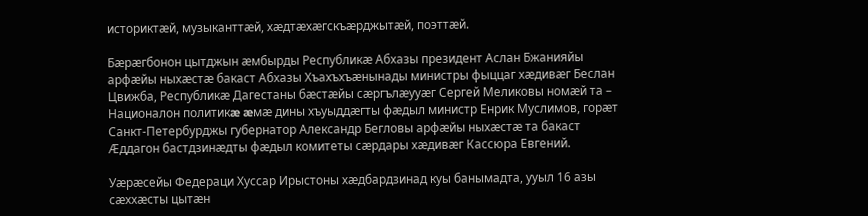историктæй, музыканттæй, хæдтæхæгскъæрджытæй, поэттæй.

Бæрæгбонон цытджын æмбырды Республикæ Абхазы президент Аслан Бжанияйы арфæйы ныхæстæ бакаст Абхазы Хъахъхъæнынады министры фыццаг хæдивæг Беслан Цвижба, Республикæ Дагестаны бæстæйы сæргълæууæг Сергей Меликовы номæй та – Националон политикæ æмæ дины хъуыддæгты фæдыл министр Енрик Муслимов, горæт Санкт-Петербурджы губернатор Александр Бегловы арфæйы ныхæстæ та бакаст Æддагон бастдзинæдты фæдыл комитеты сæрдары хæдивæг Кассюра Евгений.

Уæрæсейы Федераци Хуссар Ирыстоны хæдбардзинад куы банымадта, ууыл 16 азы сæххæсты цытæн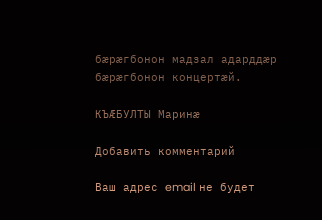бæрæгбонон мадзал адарддæр бæрæгбонон концертæй.

КЪÆБУЛТЫ Маринæ

Добавить комментарий

Ваш адрес email не будет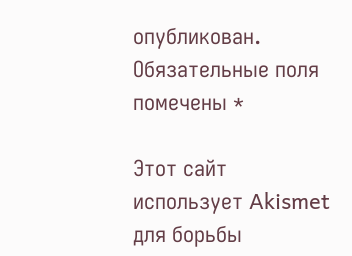опубликован. Обязательные поля помечены *

Этот сайт использует Akismet для борьбы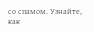со спамом. Узнайте, как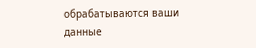обрабатываются ваши данные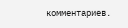комментариев.